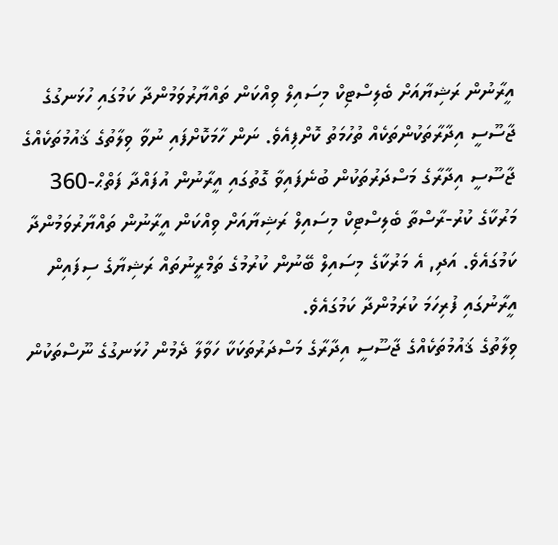އީރާނުން ރަޝިޔާއަށް ބެލިސްޓިކް މިސައިލް ވިއްކަން ތައްޔާރުވަމުންދާ ކަމުގައި ހުޅަނގުގެ ޖާސޫސީ އިދާރާތަކުންތަކެއް ތުހުމަތު ކޮށްފިއެވެ. ނަން ހާމަކޮށްފައި ނުވާ ވިލާތުގެ ޤައުމުތަކެއްގެ ޖާސޫސީ އިދާރާގެ މަސްދަރުތަކުން ބުނެފައިވާ ގޮތުގައި އީރާނުން އުފައްދާ ފަތްޙް-360 މަރުކާގެ ކުރު-ރާސްތާ ބެލިސްޓިކް މިސައިލް ރަޝިޔާއަށް ވިއްކަން އީރާނުން ތައްޔާރުވަމުންދާ ކަމުގައެވެ. އަދި, އެ މަރުކާގެ މިސައިލް ބޭނުން ކުރުމުގެ ތަމްރީނުތައް ރަޝިޔާގެ ސިފައިން އީރާނުގައި ފުރިހަމަ ކުރަމުންދާ ކަމުގައެވެ.
ވިލާތުގެ ޤައުމުތަކެއްގެ ޖާސޫސީ އިދާރާގެ މަސްދަރުތަކަކާ ހަވާލާ ދެމުން ހުޅަނގުގެ ނޫސްތަކުން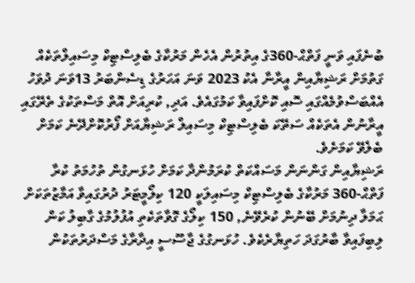ބުނެފައި ވަނީ ފަތްޙް-360ގެ އިތުރުން އެހެން މަރުކާގެ ބެލިސްޓިކް މިސައިލްތަކެއް ގަތުމަށް ރަޝިޔާއިން އީރާނާ އެކު 2023 ވަނަ އަހަރުގެ ޑިސެންބަރު 13ވަނަ ދުވަހު އެއްބަސްވުމެއްގައި ސޮއި ކޮށްފައިވާ ކަމުގައެވެ. އަދި, ކުރިއަށް އޮތް މަސްތަކުގެ ތެރޭގައި އީރާނުން އެތަކެއް ސަތޭކަ ބެލިސްޓިކް މިސައިލް ރަޝިޔާއަށް ފޯރުކޮށްދޭނެ ކަމަށް ބެލެވޭ ކަމަށެވެ.
ރަޝިޔާއިން ގަންނަން މަސައްކަތް ކުރަމުންދާ ކަމަށް ހުޅަނގުން ތުހުމަތު ކުރާ ފަތްޙް-360 މަރުކާގެ ބެލިސްޓިކް މިސައިލަކީ 120 ކިލޯމީޓަރު ދުރުގައިވާ އަމާޒުތަކަށް ޙަމަލާ ދިނުމަށް ބޭނުން ކުރެވޭނެ, 150 ކިލޯގެ ގޮވާތަކެތި އުފުލުމުގެ ގާބިލު ކަން ލިބިފައިވާ ބާރުގަދަ ހަތިޔާރެކެވެ. ހުޅަނގުގެ ޖާސޫސީ އިދާރާގެ މަސްދަރުތަކުން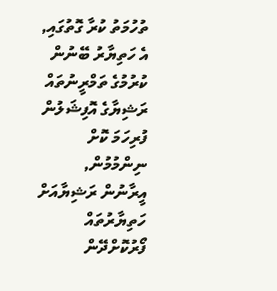ތުހުމަތު ކުރާ ގޮތުގައި, އެ ހަތިޔާރު ބޭނުން ކުރުމުގެ ތަމްރީނުތައް ރަޝިޔާގެ އޮފިޝަލުން ފުރިހަމަ ކޮށް ނިންމުމުން, އީރާނުން ރަޝިޔާއަށް ހަތިޔާރުތައް ފޯރުކޮށްދޭން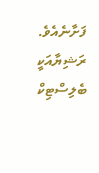ފަށާނެއެވެ.
ރަޝިޔާއަކީ ބެލިސްޓިކް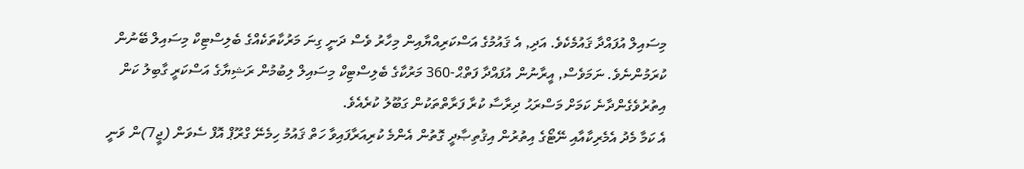މިސައިލް އުފައްދާ ޤައުމެކެވެ. އަދި, އެ ޤައުމުގެ އަސްކަރިއްޔާއިން މިހާރު ވެސް ދަނީ ގިނަ މަރުކާތަކެއްގެ ބެލިސްޓިކް މިސައިލް ބޭނުން ކުރަމުންނެވެ. ނަމަވެސް, އީރާނުން އުފައްދާ ފަތްޙް-360 މަރުކާގެ ބެލިސްޓިކް މިސައިލް ލިބުމުން ރަޝިޔާގެ އަސްކަރީ ގާބިލު ކަން އިތުރުވެގެންދާނެ ކަމަށް މަސްރަޙު ދިރާސާ ކުރާ ފަރާތްތަކުން ގަބޫލު ކުރެއެވެ.
އެ ކަމާ މެދު އެމެރިކާއާއި ނޭޓޯގެ އިތުރުން އިޤުތިޞާދީ ގޮތުން އެންމެ ކުރިއަރާފައިވާ ހަތް ޤައުމު ހިމެނޭ ގްރޫޕް އޮފް ސެވަން (ޖީ7)ން ވަނީ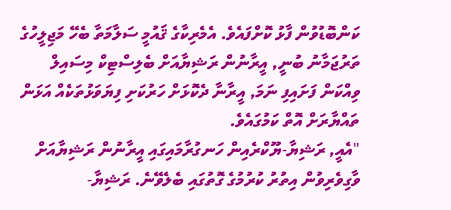ކަންބޮޑުވުން ފާޅު ކޮށްފައެވެ. އެމެރިކާގެ ޤައުމީ ސަލާމަތާ ބެހޭ މަޖިލީހުގެ ތަރުޖަމާނު ބުނީ, އީރާނުން ރަޝިޔާއަށް ބެލިސްޓިކް މިސައިލް ވިއްކަން ފަށައިފި ނަމަ, އީރާނާ ދެކޮޅަށް ހަރުކަށި ފިޔަވަޅުތަކެއް އަޅަން ތައްޔާރަށް އޮތް ކަމުގައެވެ.
"އެއީ, ރަޝިޔާ-ޔޫކްރެއިން ހަނގުރާމައިގައި އީރާނުން ރަޝިޔާއަށް ވާގިވެރިވުން އިތުރު ކުރުމުގެ ގޮތުގައި ބެލެވޭނެ. ރަޝިޔާ-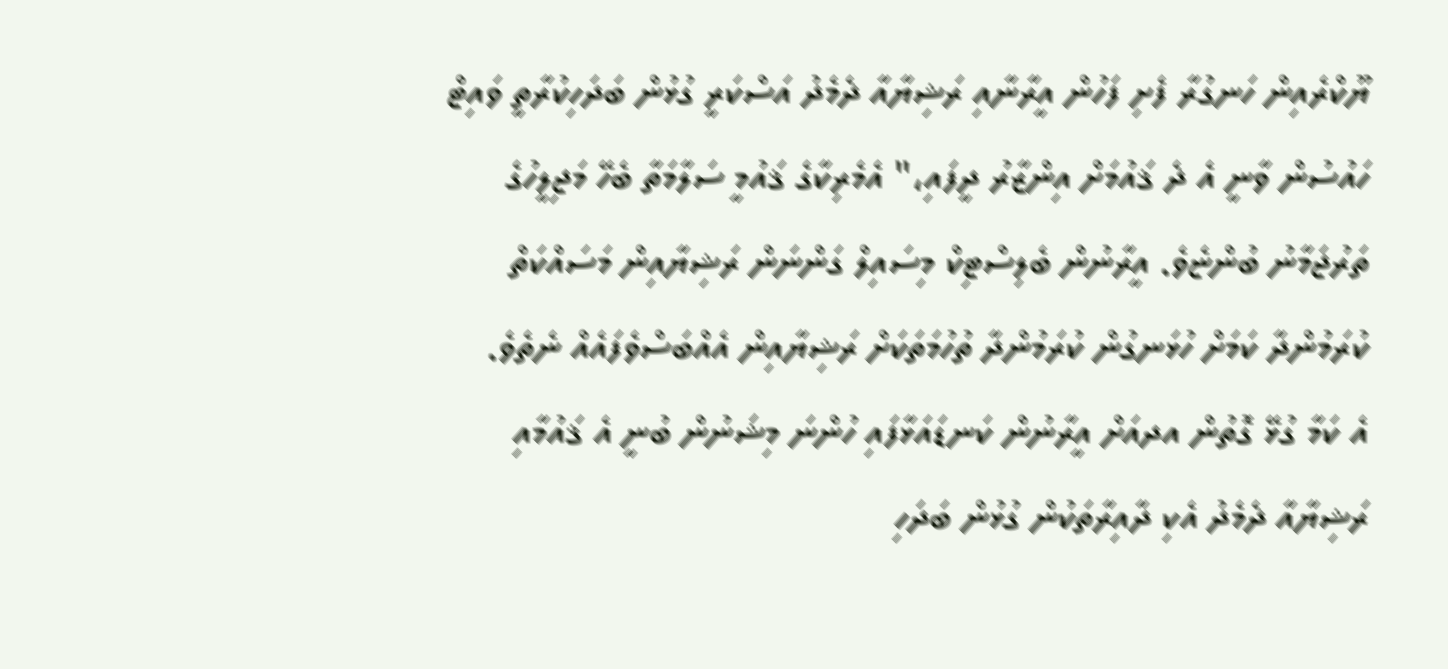ޔޫކްރެއިން ހަނގުރާ ފެށި ފަހުން އީރާނާއި ރަޝިޔާއާ ދެމެދު އަސްކަރީ ގުޅުން ބަދަހިކުރާތީ ވައިޓް ހައުސުން ވާނީ އެ ދެ ޤައުމަށް އިންޒާރު ދީފައި،" އެމެރިކާގެ ޤައުމީ ސަލާމަތާ ބެހޭ މަޖިލީހުގެ ތަރުޖަމާނު ބުންޏެވެ. އީރާނުން ބެލިސްޓިކް މިސައިލް ގަންނަން ރަޝިޔާއިން މަސައްކަތް ކުރަމުންދާ ކަމަށް ހުޅަނގުން ކުރަމުންދާ ތުހުމަތަކަށް ރަޝިޔާއިން އެއްބަސްވެފައެއް ނެތެވެ.
އެ ކަމާ ގުޅޭ ގޮތުން އދއަށް އީރާނުން ކަނޑައަޅާފައި ހުންނަ މިޝަނުން ބުނީ އެ ޤައުމާއި ރަޝިޔާއާ ދެމެދު އެކި ދާއިރާތަކުން ގުޅުން ބަދަހި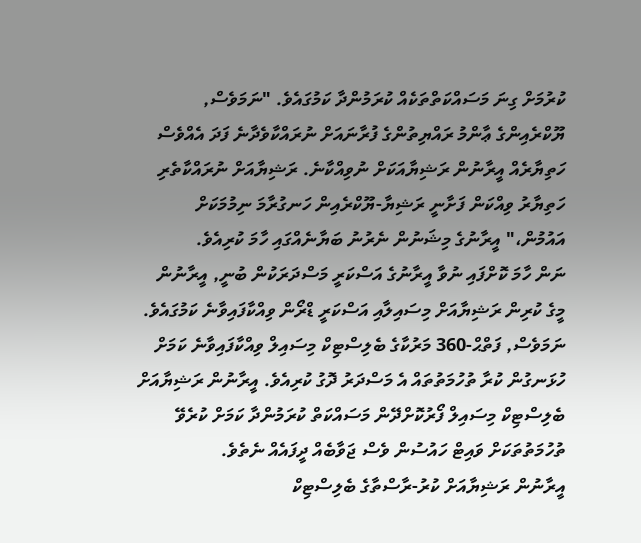ކުރުމަށް ގިނަ މަސައްކަތްތަކެއް ކުރަމުންދާ ކަމުގައެވެ. "ނަމަވެސް, ޔޫކްރެއިންގެ ޢާންމު ރައްޔިތުންގެ ފުރާނައަށް ނުރައްކާވެދާނެ ފަދަ އެއްވެސް ހަތިޔާރެއް އީރާނުން ރަޝިޔާއަކަށް ނުވިއްކާނެ. ރަޝިޔާއަށް ނުރައްކާތެރި ހަތިޔާރު ވިއްކަން ފަށާނީ ރަޝިޔާ-ޔޫކްރެއިން ހަނގުރާމަ ނިމުމަކަށް އައުމުން،" އީރާނުގެ މިޝަނުން ނެރުނު ބަޔާނެއްގައި ހާމަ ކުރިއެވެ.
ނަން ހާމަ ކޮށްފައި ނުވާ އީރާނުގެ އަސްކަރީ މަސްދަރަކުން ބުނީ, އީރާނުން މީގެ ކުރިން ރަޝިޔާއަށް މިސައިލާއި އަސްކަރީ ޑްރޯން ވިއްކާފައިވާނެ ކަމުގައެވެ. ނަމަވެސް, ފަތްޙް-360 މަރުކާގެ ބެލިސްޓިކް މިސައިލް ވިއްކާފައިވާނެ ކަމަށް ހުޅަނގުން ކުރާ ތުހުމަތުތައް އެ މަސްދަރު ދޮގު ކުރިއެވެ. އީރާނުން ރަޝިޔާއަށް ބެލިސްޓިކް މިސައިލް ފޯރުކޮށްދޭން މަސައްކަތް ކުރަމުންދާ ކަމަށް ކުރެވޭ ތުހުމަތުތަކަށް ވައިޓް ހައުސުން ވެސް ޖަވާބެއް ދީފައެއް ނެތެވެ.
އީރާނުން ރަޝިޔާއަށް ކުރު-ރާސްތާގެ ބެލިސްޓިކް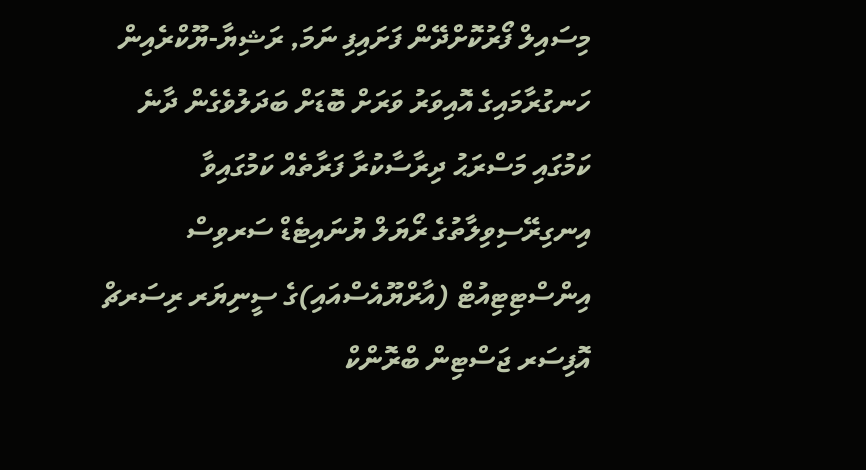މިސައިލް ފޯރުކޮށްދޭން ފަށައިފި ނަމަ, ރަޝިޔާ-ޔޫކްރެއިން ހަނގުރާމައިގެ އޮއިވަރު ވަރަށް ބޮޑަށް ބަދަލުވެގެން ދާނެ ކަމުގައި މަސްރަޙު ދިރާސާކުރާ ފަރާތެއް ކަމުގައިވާ އިނގިރޭސިވިލާތުގެ ރޯޔަލް ޔުނައިޓެޑް ސަރވިސް އިންސްޓިޓިއުޓް (އާރްޔޫއެސްއައި)ގެ ސީނިޔަރ ރިސަރޗް އޮފިސަރ ޖަސްޓިން ބްރޮންކް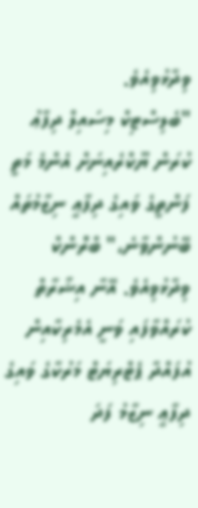ވިދާޅުވިއެވެ.
"ބެލިސްޓިކް މިސައިލް ދިފާޢު ކުރަން ޔޫކްރެއިނަށް އެންމެ މަތީ ފަންތީގެ ވައިގެ ދިފާޢީ ނިޒާމުތައް ބޭނުންވާނެ،" ބްރޮންކް ވިދާޅުވިއެވެ. އޭނާ އިޝާރާތް ކުރައްވާފައި ވަނީ އެމެރިކާއިން އުފައްދާ ޕެޓްރިޔަޓް މަރުކާގެ ވައިގެ ދިފާޢީ ނިޒާމު ފަދަ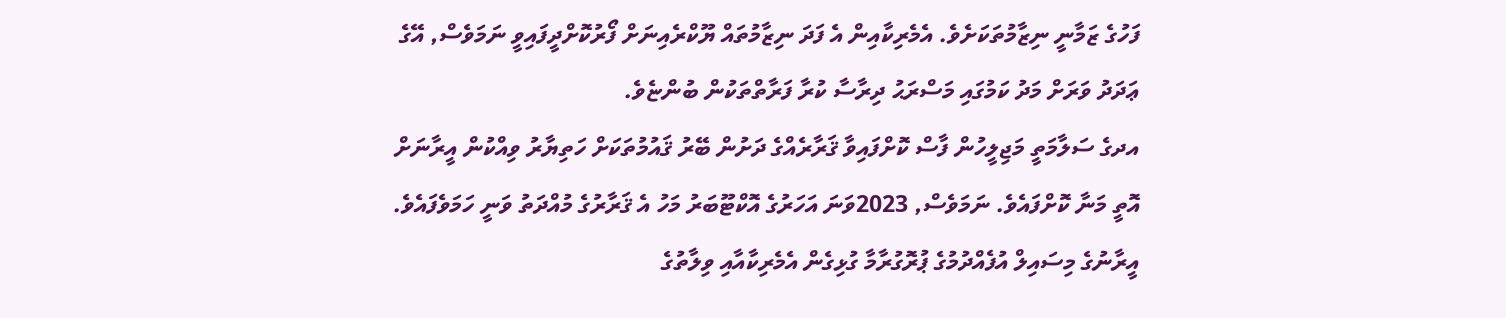ފަހުގެ ޒަމާނީ ނިޒާމުތަކަށެވެ. އެމެރިކާއިން އެ ފަދަ ނިޒާމުތައް ޔޫކްރެއިނަށް ފޯރުކޮށްދީފައިވީ ނަމަވެސް, އޭގެ ޢަދަދު ވަރަށް މަދު ކަމުގައި މަސްރަޙު ދިރާސާ ކުރާ ފަރާތްތަކުން ބުންޏެވެ.
އދގެ ސަލާމަތީ މަޖިލީހުން ފާސް ކޮށްފައިވާ ޤަރާރެއްގެ ދަށުން ބޭރު ޤައުމުތަކަށް ހަތިޔާރު ވިއްކުން އީރާނަށް އޮތީ މަނާ ކޮށްފައެވެ. ނަމަވެސް, 2023ވަނަ އަހަރުގެ އޮކްޓޫބަރު މަހު އެ ޤަރާރުގެ މުއްދަތު ވަނީ ހަމަވެފައެވެ. އީރާނުގެ މިސައިލް އުފެއްދުމުގެ ޕުރޮގުރާމާ ގުޅިގެން އެމެރިކާއާއި ވިލާތުގެ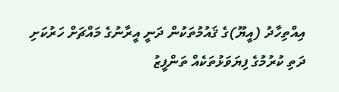އިއްތިހާދު (އީޔޫ)ގެ ޤައުމުތަކުން ދަނީ އީރާނުގެ މައްޗަށް ހަރުކަށި ދަތި ކުރުމުގެ ފިޔަވަޅުތަކެއް ތަންފީޒު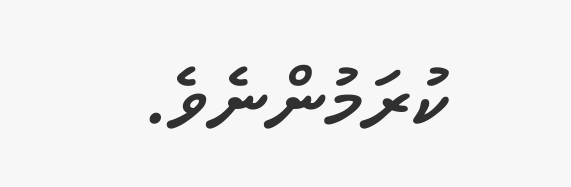ކުރަމުންނެވެ.